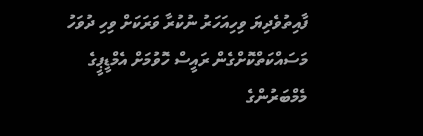ފާއިތުވެދިޔަ ވިހިއަހަރު ނުކުރާ ވަރަކަށް ވިހި ދުވަހު މަސައްކަތްކޮށްގެން ރައީސް ހޮވުމަށް އެމްޑީޕީގެ މެމްބަރުންގެ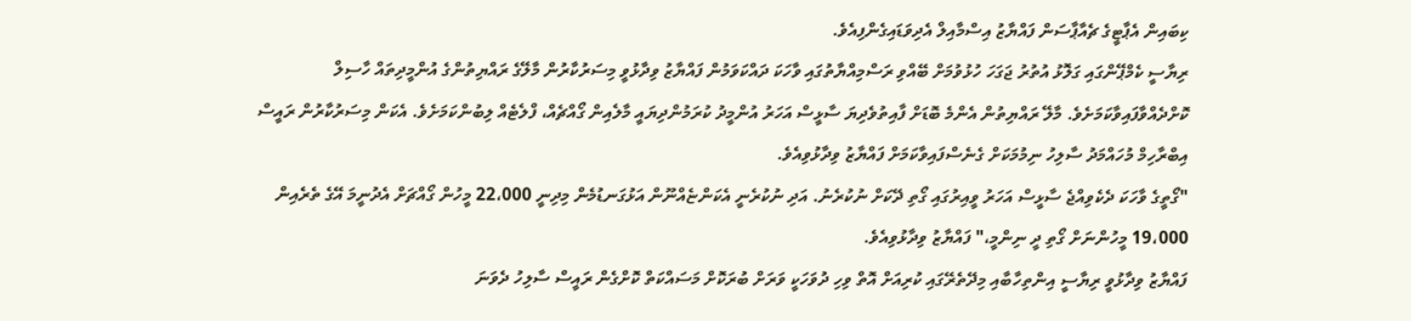ކިބައިން އެޕާޓީގެ ޗެއާޕާސަން ފައްޔާޒު އިސްމާއިލް އެދިވަޑައިގެންފިއެވެ.
ރިޔާސީ ކެމްޕޭންގައި ގަލޮޅު އުތުރު ޖަގަހަ ހުޅުވުމަށް ބޭއްވި ރަސްމިއްޔާތުގައި ވާހަކަ ދައްކަވަމުން ފައްޔާޒު ވިދާޅުވީ މިސަރުކާރުން މާލޭގެ ރައްޔިތުންގެ އުންމީދިތައް ހާސިލް ކޮށްދެއްވާފައިވާކަމަށެވެ. މާލޭ ރައްޔިތުން އެންމެ ބޮޑަށް ފާއިތުވެދިޔަ ސާޅީސް އަހަރު އުންމީދު ކުރަމުންދިޔައީ މާލެއިން ގޯއްޗެއް، ފްލެޓެއް ލިބުންކަމަށެވެ. އެކަން މިސަރުކާރުން ރައީސް އިބްރާހިމް މުހައްމަދު ސާލިހު ނިމުމަކަށް ގެނެސްފައިވާކަމަށް ފައްޔާޒު ވިދާޅުވިއެވެ.
"ގޯތީގެ ވާހަކަ ދެކެވިއްޖެ ސާޅީސް އަހަރު ވީއިރުގައި ގޯތި ދޭކަށް ނުކުރެނު. އަދި ނުކުރެނީ އެކަންޏެއްނޫން އަޅުގަނޑުމެން މިދިނީ 22،000 މީހުން ގޯއްޗަށް އެދުނީމަ އޭގެ ތެރެއިން 19،000 މީހުންނަށް ގޯތި ދީ ނިންމީ،" ފައްޔާޒު ވިދާޅުވިއެވެ.
ފައްޔާޒު ވިދާޅުވީ ރިޔާސީ އިންތިހާބާއި މިދޭތެރޭގައި ކުރިއަށް އޮތް ވިހި ދުވަހަކީ ވަރަށް ބުރަކޮށް މަސައްކަތް ކޮށްގެން ރައީސް ސާލިހު ދެވަނަ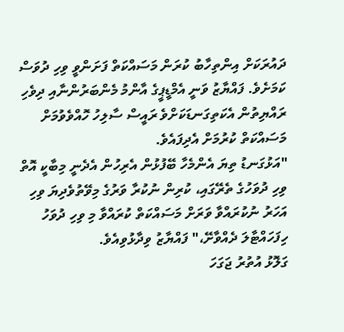ދައުރަކަށް އިންތިހާބު ކުރަން މަސައްކަތް ފަށަންވީ ވިހި ދުވަސް ކަމަށެވެ. ފައްޔާޒު ވަނީ އެމްޑީޕީގެ އާންމު މެންބަރުންނާއި ދިވެހި ރައްޔިތުން އެކަތިގަނޑަކަށްވެ ރައީސް ސާލިހު ހޮއްވެވުމަށް މަސައްކަތް ކުރުމަށް އެދިފައެވެ.
"އަޅުގަނޑު ތިޔަ އެންމެހާ ބޭފުޅުން އެރިހުން އެދެނީ މިބާކީ އޮތް ވިހި ދުވަހުގެ ތެރޭގައި، ކުރިން ނުކުރާ ވަރުގެ މިވޭތުވެދިޔަ ވިހި އަހަރު ނުކުރައްވާ ވަރަށް މަސައްކަތް ކުރައްވާ މި ވިހި ދުވަހު ހިފަހައްޓާލަ ދެއްވާށޭ،" ފައްޔާޒު ވިދާޅުވިއެވެ.
ގަލޮޅު އުތުރު ޖަގަހަ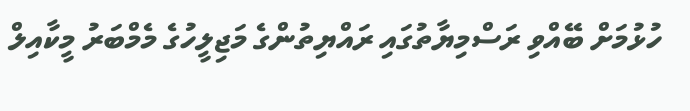ހުޅުމަށް ބޭއްވި ރަސްމިޔާތުގައި ރައްޔިތުންގެ މަޖިލީހުގެ މެމްބަރު މީކާއިލް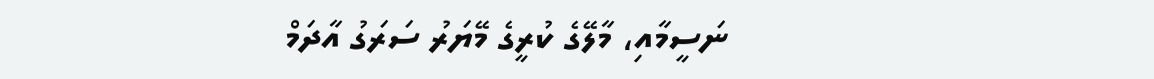ނަސީމާއި، މާލޭގެ ކުރީގެ މޭޔަރު ސަރަގު އާދަމް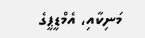މަނިކާއި، އެމްޑީޕީގެ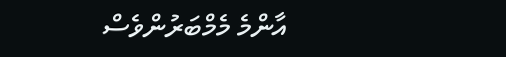އާންމެ މެމްބަރުންވެސް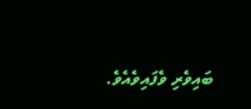ބައިވެރި ވެފައިވެއެވެ.